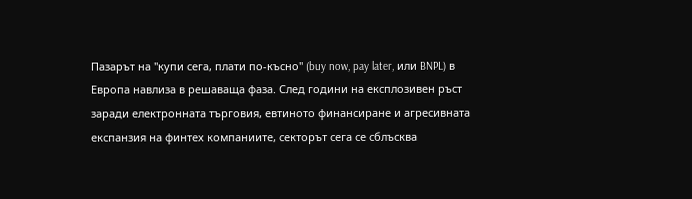Пазарът на "купи сега, плати по-късно" (buy now, pay later, или BNPL) в Европа навлиза в решаваща фаза. След години на експлозивен ръст заради електронната търговия, евтиното финансиране и агресивната експанзия на финтех компаниите, секторът сега се сблъсква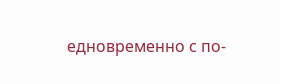едновременно с по-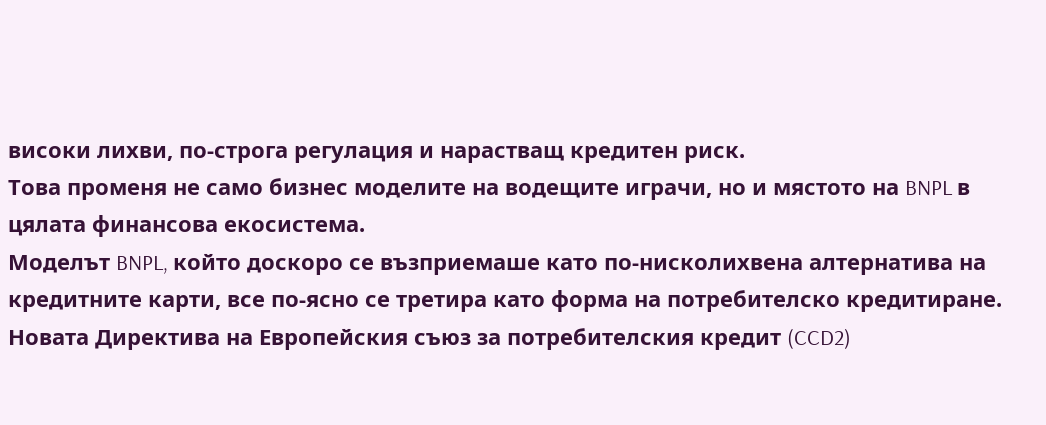високи лихви, по-строга регулация и нарастващ кредитен риск.
Това променя не само бизнес моделите на водещите играчи, но и мястото на BNPL в цялата финансова екосистема.
Моделът BNPL, който доскоро се възприемаше като по-нисколихвена алтернатива на кредитните карти, все по-ясно се третира като форма на потребителско кредитиране. Новата Директива на Европейския съюз за потребителския кредит (CCD2)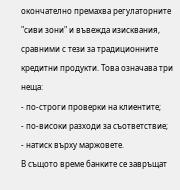окончателно премахва регулаторните "сиви зони" и въвежда изисквания, сравними с тези за традиционните кредитни продукти. Това означава три неща:
- по-строги проверки на клиентите;
- по-високи разходи за съответствие;
- натиск върху маржовете.
В същото време банките се завръщат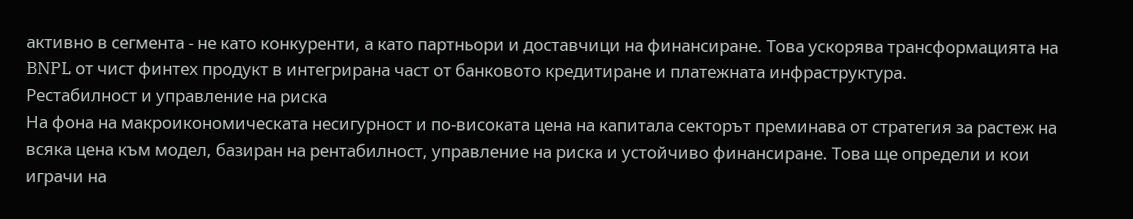активно в сегмента - не като конкуренти, а като партньори и доставчици на финансиране. Това ускорява трансформацията на BNPL от чист финтех продукт в интегрирана част от банковото кредитиране и платежната инфраструктура.
Рестабилност и управление на риска
На фона на макроикономическата несигурност и по-високата цена на капитала секторът преминава от стратегия за растеж на всяка цена към модел, базиран на рентабилност, управление на риска и устойчиво финансиране. Това ще определи и кои играчи на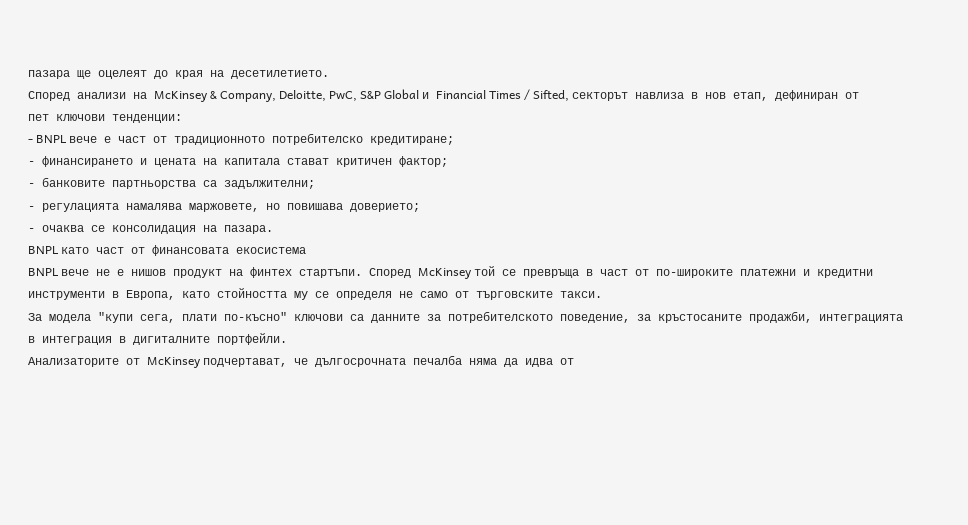пазара ще оцелеят до края на десетилетието.
Според анализи на McKinsey & Company, Deloitte, PwC, S&P Global и Financial Times / Sifted, секторът навлиза в нов етап, дефиниран от пет ключови тенденции:
- BNPL вече е част от традиционното потребителско кредитиране;
- финансирането и цената на капитала стават критичен фактор;
- банковите партньорства са задължителни;
- регулацията намалява маржовете, но повишава доверието;
- очаква се консолидация на пазара.
BNPL като част от финансовата екосистема
BNPL вече не е нишов продукт на финтех стартъпи. Според McKinsey той се превръща в част от по-широките платежни и кредитни инструменти в Европа, като стойността му се определя не само от търговските такси.
За модела "купи сега, плати по-късно" ключови са данните за потребителското поведение, за кръстосаните продажби, интеграцията в интеграция в дигиталните портфейли.
Анализаторите от McKinsey подчертават, че дългосрочната печалба няма да идва от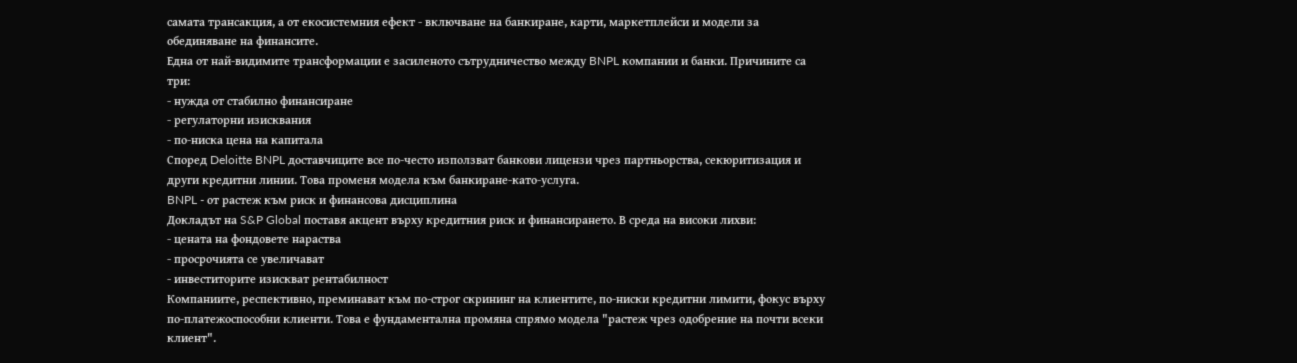самата трансакция, а от екосистемния ефект - включване на банкиране, карти, маркетплейси и модели за обединяване на финансите.
Една от най-видимите трансформации е засиленото сътрудничество между BNPL компании и банки. Причините са три:
- нужда от стабилно финансиране
- регулаторни изисквания
- по-ниска цена на капитала
Според Deloitte BNPL доставчиците все по-често използват банкови лицензи чрез партньорства, секюритизация и други кредитни линии. Това променя модела към банкиране-като-услуга.
BNPL - от растеж към риск и финансова дисциплина
Докладът на S&P Global поставя акцент върху кредитния риск и финансирането. В среда на високи лихви:
- цената на фондовете нараства
- просрочията се увеличават
- инвеститорите изискват рентабилност
Компаниите, респективно, преминават към по-строг скрининг на клиентите, по-ниски кредитни лимити, фокус върху по-платежоспособни клиенти. Това е фундаментална промяна спрямо модела "растеж чрез одобрение на почти всеки клиент".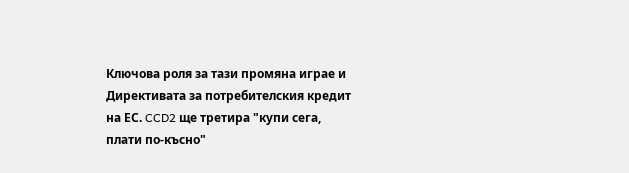Ключова роля за тази промяна играе и Директивата за потребителския кредит на ЕС. CCD2 ще третира "купи сега, плати по-късно"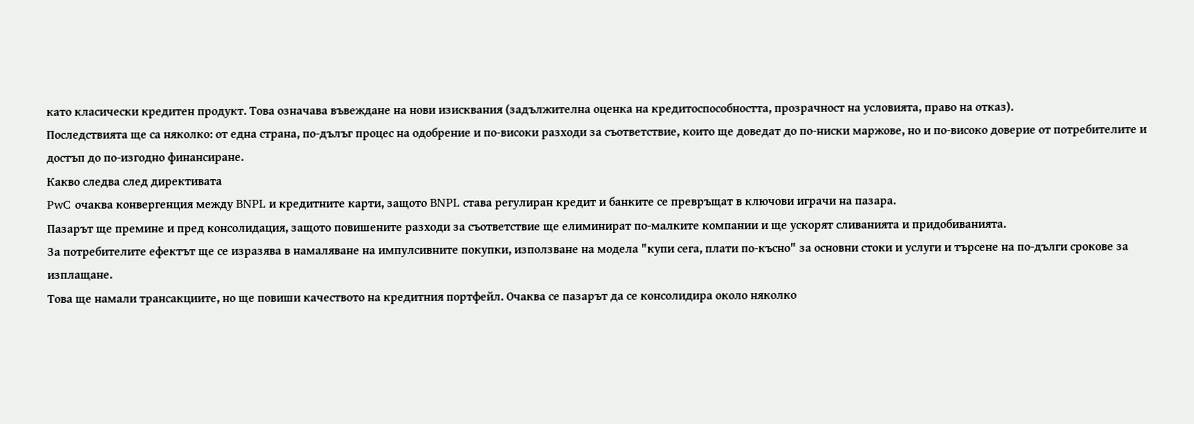като класически кредитен продукт. Това означава въвеждане на нови изисквания (задължителна оценка на кредитоспособността, прозрачност на условията, право на отказ).
Последствията ще са няколко: от една страна, по-дълъг процес на одобрение и по-високи разходи за съответствие, които ще доведат до по-ниски маржове, но и по-високо доверие от потребителите и достъп до по-изгодно финансиране.
Какво следва след директивата
PwC очаква конвергенция между BNPL и кредитните карти, защото BNPL става регулиран кредит и банките се превръщат в ключови играчи на пазара.
Пазарът ще премине и пред консолидация, защото повишените разходи за съответствие ще елиминират по-малките компании и ще ускорят сливанията и придобиванията.
За потребителите ефектът ще се изразява в намаляване на импулсивните покупки, използване на модела "купи сега, плати по-късно" за основни стоки и услуги и търсене на по-дълги срокове за изплащане.
Това ще намали трансакциите, но ще повиши качеството на кредитния портфейл. Очаква се пазарът да се консолидира около няколко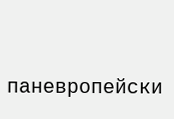паневропейски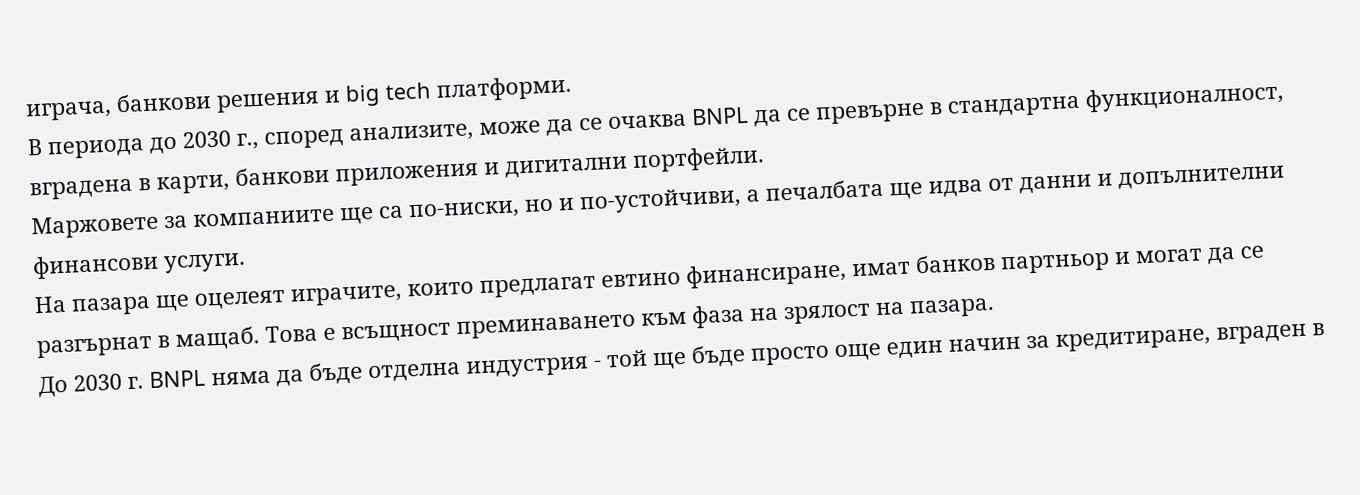играча, банкови решения и big tech платформи.
В периода до 2030 г., според анализите, може да се очаква BNPL да се превърне в стандартна функционалност, вградена в карти, банкови приложения и дигитални портфейли.
Маржовете за компаниите ще са по-ниски, но и по-устойчиви, а печалбата ще идва от данни и допълнителни финансови услуги.
На пазара ще оцелеят играчите, които предлагат евтино финансиране, имат банков партньор и могат да се разгърнат в мащаб. Това е всъщност преминаването към фаза на зрялост на пазара.
До 2030 г. BNPL няма да бъде отделна индустрия - той ще бъде просто още един начин за кредитиране, вграден в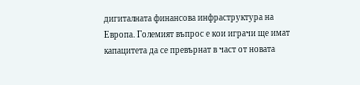дигиталната финансова инфраструктура на Европа. Големият въпрос е кои играчи ще имат капацитета да се превърнат в част от новата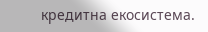кредитна екосистема.